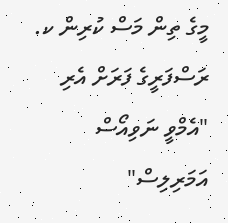މީގެ ތިން މަސް ކުރިން ކ. ރަސްފަރީގެ ފަރަށް އެރި "އެމްވީ ނަވިއޯސް އަމަރިލިސް"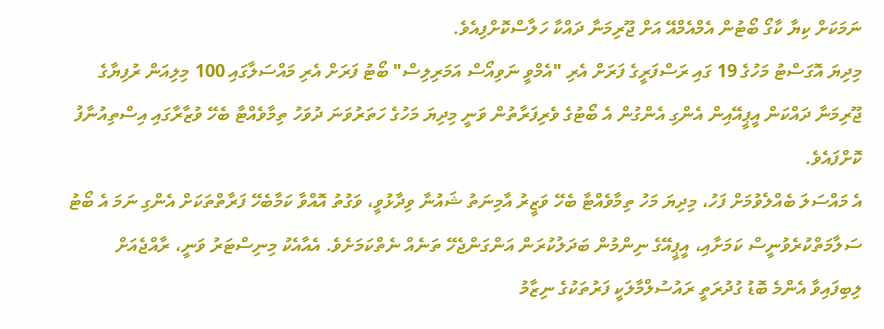ނަމަކަށް ކިޔާ ކާގޯ ބޯޓުން އެމްއެމްއޭ އަށް ޖޫރިމަނާ ދައްކާ ހަލާސްކޮށްފިއެވެ.
މިދިޔަ އޮގަސްޓު މަހުގެ 19 ގައި ރަސްފަރީގެ ފަރަށް އެރި "އެމްވީ ނަވިއޯސް އަމަރިލިސް" ބޯޓު ފަރަށް އެރި މައްސަލާގައި 100 މިލިއަން ރުފިޔާގެ ޖޫރިމަނާ ދައްކަން އީޕީއޭއިން އެންގި އެންގުން އެ ބޯޓުގެ ވެރިފަރާތުން ވަނީ މިދިޔަ މަހުގެ ހަތަރުވަނަ ދުވަހު ތިމާވެއްޓާ ބެހޭ ވުޒާރާގައި އިސްތިއުނާފު ކޮށްފައެވެ.
އެ މައްސަލަ ބެއްލެވުމަށް ފަހު، މިދިޔަ މަހު ތިމާވެއްޓާ ބެހޭ ވަޒީރު އާމިނަތު ޝައުނާ ވިދާޅުވީ، ވަގުތު އޮއްވާ ކަމާބެހޭ ފަރާތްތަކަށް އެންގި ނަމަ އެ ބޯޓު ސަލާމަތްކުރެވުނީސް ކަމަށާއި، އީޕީއޭގެ ނިންމުން ބަދަލުކުރަން އަންގަންޖެހޭ ތަނެއް ނެތްކަމަށެވެ. އެއާއެކު މިނިސްޓަރު ވަނީ، ރާއްޖެއަށް ލިބިފައިވާ އެންމެ ބޮޑު ގުދުރަތީ ރައުސުލްމާލަކީ ފަރުތަކުގެ ނިޒާމު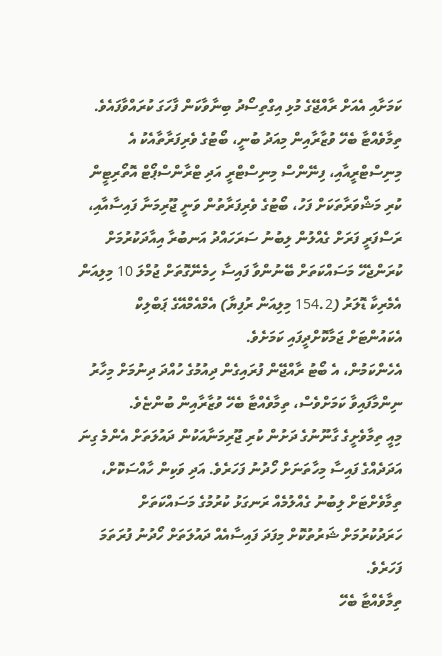ކަމަށާއި އެއަށް ރާއްޖޭގެ މުޅި އިގްތިސޯދު ބިނާވާކަން ފާހަގަ ކުރައްވާފައެވެ.
ތިމާވެއްޓާ ބެހޭ ވުޒާރާއިން މިއަދު ބުނީ، ބޯޓުގެ ވެރިފަރާތާއެކު އެ މިނިސްޓްރީއާއި، ފިނޭންސް މިނިސްޓްރީ އަދި ޓްރާންސްޕޯޓް އޮތޯރިޓީން ކުރި މަޝްވަރާތަކަށް ފަހު، ބޯޓުގެ ވެރިފަރާތުން ވަނީ ޖޫރިމަނާ ފައިސާއާއި، ރަސްފަރީ ފަރަށް ގެއްލުން ލިބުނު ސަރަހައްދު އަނބުރާ އިއާދަކުރުމަށް ކުރަންޖެހޭ މަސައްކަތަށް ބޭނުންވާ ފައިސާ ހިމެނޭގޮތަށް ޖުމްލަ 10 މިލިއަން އެމެރިކާ ޑޮލަރު (154.2 މިލިއަން ރުފިޔާ) އެމްއެމްއޭގެ ޕަބްލިކް އެކައުންޓަށް ޖަމާކޮށްދީފައި ކަމަށެވެ.
އެހެންކަމުން، އެ ބޯޓު ރާއްޖޭން ފުރައިގެން ދިއުމުގެ ހުއްދަ ދިނުމަށް މިހާރު ނިންމާފައިވާ ކަމަށްވެސް، ތިމާވެއްޓާ ބެހޭ ވުޒާރާއިން ބުންޏެވެ.
މިއީ ތިމާވެށީގެ ގާނޫނުގެ ދަށުން ކުރި ޖޫރިމަނާއަކުން ދައުލަތަށް އެންމެ ގިނަ އަދަދެއްގެ ފައިސާ މިހާތަނަށް ހޯދުނު ފަހަރެވެ. އަދި ވަކިން ހާއްސަކޮށް، ތިމާވެށްޓަށް ލިބުނު ގެއްލުމެއް ރަނގަޅު ކުރުމުގެ މަސައްކަތަށް ހަރަދުކުރުމަށް ޝަރުތުކޮށް މިފަދަ ފައިސާއެއް ދައުލަތަށް ހޯދުނު ފުރަތަމަ ފަހަރެވެ.
ތިމާވެއްޓާ ބެހޭ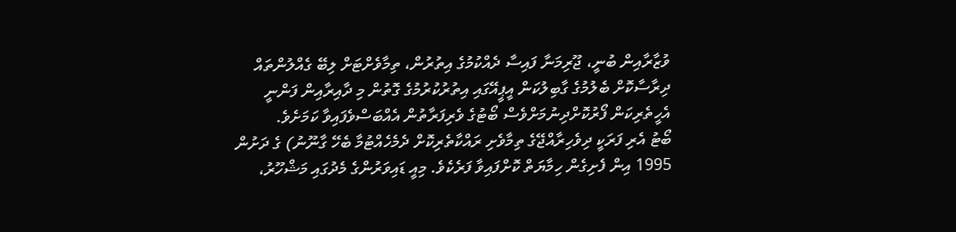ވުޒާރާއިން ބުނީ، ޖޫރިމަނާ ފައިސާ ދެއްކުމުގެ އިތުރުން، ތިމާވެށްޓަށް ލިބޭ ގެއްލުންތައް ދިރާސާކޮށް ބެލުމުގެ ގާބިލުކަން އީޕީއޭގައި އިތުރުކުރުމުގެ ގޮތުން މި ދާއިރާއިން ފަންނީ އެހީތެރިކަން ފޯރުކޮށްދިނުމަށްވެސް ބޯޓުގެ ވެރިފަރާތުން އެއްބަސްވެފައިވާ ކަމަށެވެ.
ބޯޓު އެރި ފަރަކީ ދިވެހިރާއްޖޭގެ ތިމާވެށި ރައްކާތެރިކޮށް ދެމެހެއްޓުމާ ބެހޭ ގާނޫނު) ގެ ދަށުން 1995 އިން ފެށިގެން ހިމާޔަތް ކޮށްފައިވާ ފަރެކެވެ. މިއީ ޑައިވަރުންގެ މެދުގައި މަޝްހޫރު،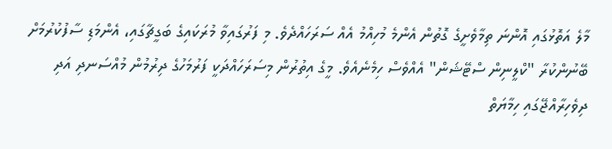މާލެ އަތޮޅުގައި އޮންނަ ތިމާވެށީގެ ގޮތުން އެންމެ މުހިއްމު އެއް ސަރަހައްދެވެ. މި ފަރުގައިވާ މުރަކައިގެ ބަގީޗާގައި، އެންމަޑި ސާފުކުރުމަށް ބޭނުންކުރާ "ކްލީނިން ސްޓޭޝަން" އެއްވެސް ހިމެނެއެވެ. މީގެ އިތުރުން މިސަރަހައްދަކީ ފަރުމަހުގެ ދިރުމުން މުއްސަނދި އަދި ދިވެހިރާއްޖޭގައި ހިމާޔަތް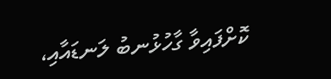ކޮށްފައިވާ ގާހުޅުނބު ލަނޑައާއި،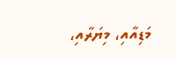މަޑިއާއި، މިޔަރާއި،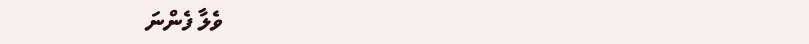ވެލާ ފެންނަ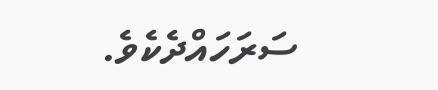ސަރަހައްދެކެވެ.